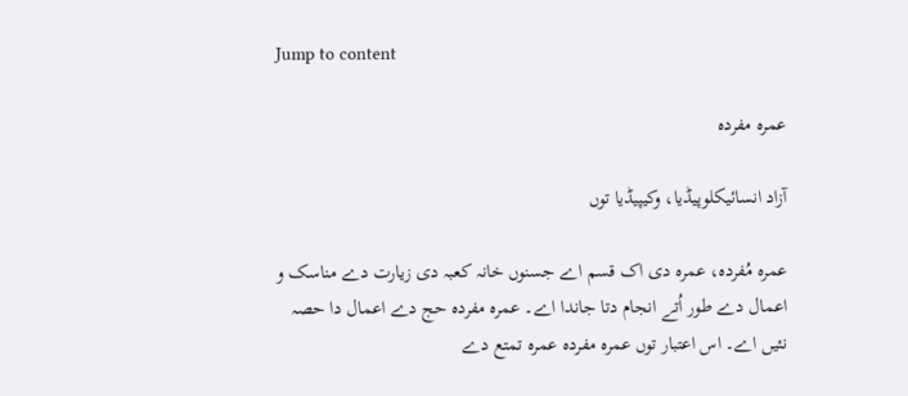Jump to content

عمرہ مفردہ

آزاد انسائیکلوپیڈیا، وکیپیڈیا توں

عمرہ مُفردہ، عمرہ دی اک قسم اے جسنوں خانہ کعبہ دی زیارت دے مناسک و اعمال دے طور اُتے انجام دتا جاندا اے۔ عمرہ مفردہ حج دے اعمال دا حصہ نئيں اے۔ اس اعتبار توں عمرہ مفردہ عمرہ تمتع دے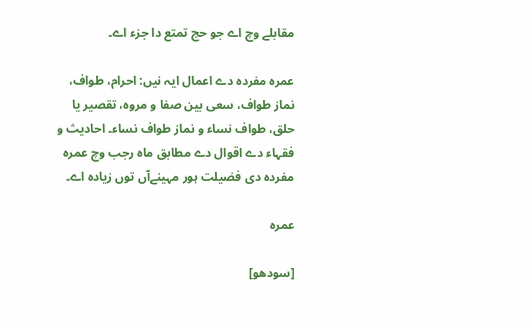مقابلے وچ اے جو حج تمتع دا جزء اے۔

عمرہ مفردہ دے اعمال ایہ نيں: احرام، طواف، نماز طواف، سعی بین صفا و مروہ، تقصیر یا حلق، طواف نساء و نماز طواف نساء۔ احادیث و فقہاء دے اقوال دے مطابق ماہ رجب وچ عمرہ مفردہ دی فضیلت ہور مہینےآں توں زیادہ اے۔

عمرہ

[سودھو]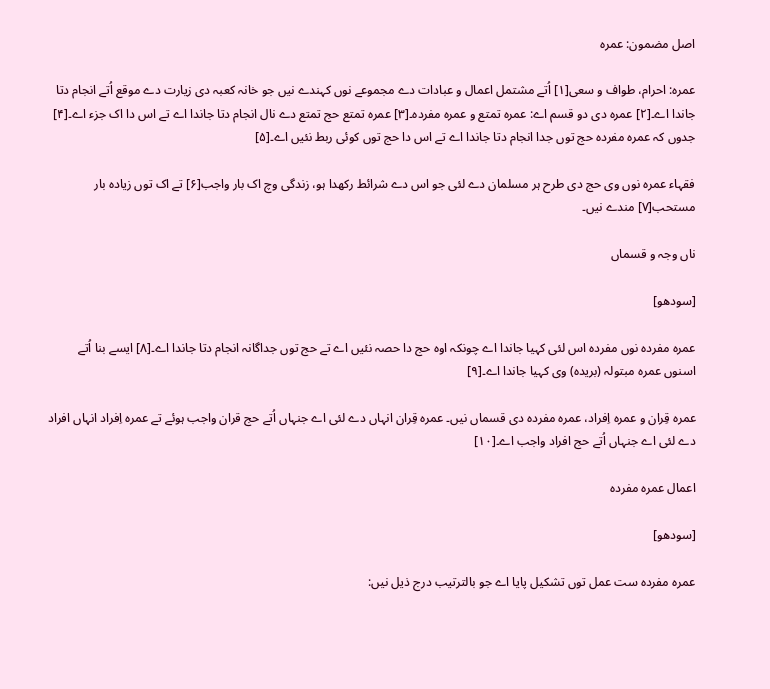اصل مضمون: عمرہ

عمرہ: احرام، طواف و سعی[۱] اُتے مشتمل اعمال و عبادات دے مجموعے نوں کہندے نيں جو خانہ کعبہ دی زیارت دے موقع اُتے انجام دتا جاندا اے۔[۲] عمرہ دی دو قسم اے: عمرہ تمتع و عمرہ مفردہ۔[۳] عمرہ تمتع حج تمتع دے نال انجام دتا جاندا اے تے اس دا اک جزء اے۔[۴] جدوں کہ عمرہ مفردہ حج توں جدا انجام دتا جاندا اے تے اس دا حج توں کوئی ربط نئيں اے۔[۵]

فقہاء عمرہ نوں وی حج دی طرح ہر مسلمان دے لئی جو اس دے شرائط رکھدا ہو، زندگی وچ اک بار واجب[۶] تے اک توں زیادہ بار مستحب[۷] مندے نيں۔

ناں وجہ و قسماں

[سودھو]

عمرہ مفردہ نوں مفردہ اس لئی کہیا جاندا اے چونکہ اوہ حج دا حصہ نئيں اے تے حج توں جداگانہ انجام دتا جاندا اے۔[۸] ايسے بنا اُتے اسنوں عمرہ مبتولہ (بریدہ) وی کہیا جاندا اے۔[۹]

عمرہ قِران و عمرہ اِفراد، عمرہ مفردہ دی قسماں نيں۔ عمرہ قِران انہاں دے لئی اے جنہاں اُتے حج قران واجب ہوئے تے عمرہ اِفراد انہاں افراد دے لئی اے جنہاں اُتے حج افراد واجب اے۔[۱۰]

اعمال عمرہ مفردہ

[سودھو]

عمرہ مفردہ ست عمل توں تشکیل پایا اے جو بالترتیب درج ذیل نيں: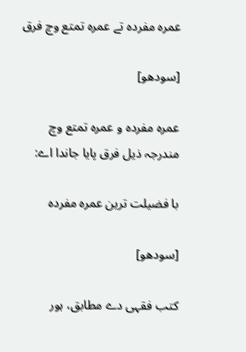عمرہ مفردہ تے عمرہ تمتع وچ فرق

[سودھو]

عمرہ مفردہ و عمرہ تمتع وچ مندرجہ ذیل فرق پایا جاندا اے:

با فضیلت ترین عمرہ مفردہ

[سودھو]

کتب فقہی دے مطابق، ہور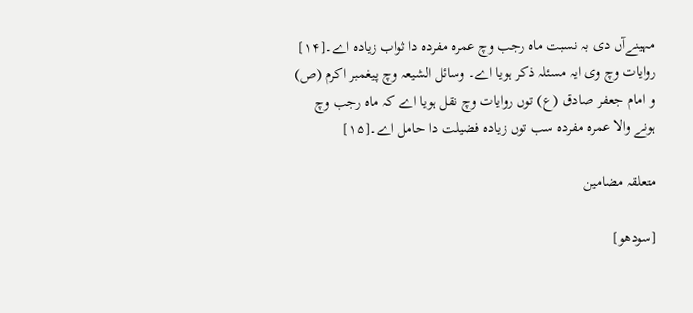مہینےآں دی بہ نسبت ماہ رجب وچ عمرہ مفردہ دا ثواب زیادہ اے۔[۱۴] روایات وچ وی ایہ مسئلہ ذکر ہويا اے۔ وسائل الشیعہ وچ پیغمبر اکرم (ص) و امام جعفر صادق (ع) توں روایات وچ نقل ہويا اے کہ ماہ رجب وچ ہونے والا عمرہ مفردہ سب توں زیادہ فضیلت دا حامل اے۔[۱۵]

متعلقہ مضامین

[سودھو]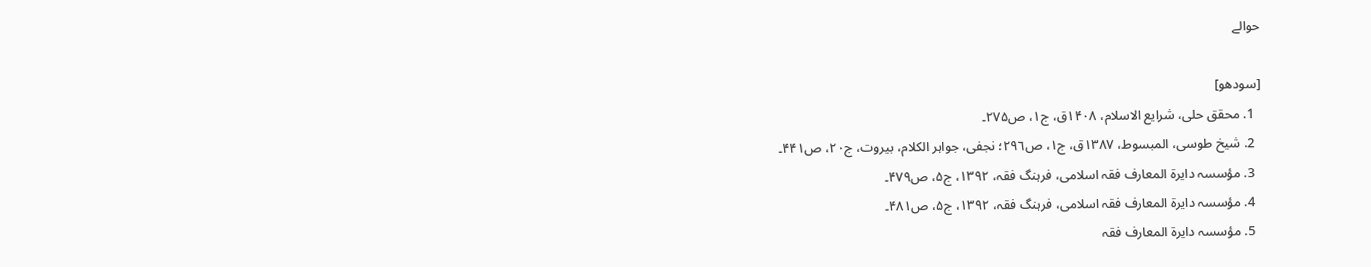حوالے

[سودھو]
  1. محقق حلی، شرایع‌ الاسلام، ۱۴۰۸ق، ج۱، ص۲٧۵۔
  2. شیخ طوسی، المبسوط، ۱۳۸٧ق، ج۱، ص۲۹٦؛‌ نجفی، جواہر الکلام، بیروت، ج۲۰، ص۴۴۱۔
  3. مؤسسہ دایرۃ المعارف فقہ اسلامی، فرہنگ فقہ، ۱۳۹۲، ج۵، ص۴٧۹۔
  4. مؤسسہ دایرۃ المعارف فقہ اسلامی، فرہنگ فقہ، ۱۳۹۲، ج۵، ص۴۸۱۔
  5. مؤسسہ دایرۃ المعارف فقہ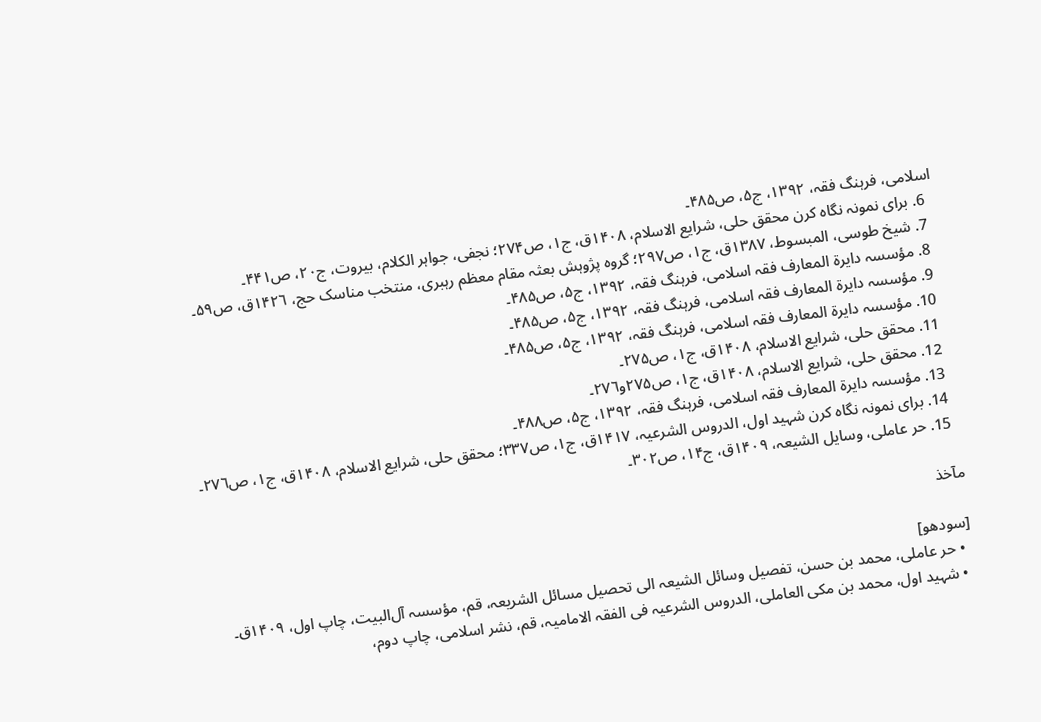اسلامی، فرہنگ فقہ، ۱۳۹۲، ج۵، ص۴۸۵۔
  6. برای نمونہ نگاہ کرن محقق حلی، شرایع‌ الاسلام، ۱۴۰۸ق، ج۱، ص۲٧۴؛ نجفی، جواہر الکلام، بیروت، ج۲۰، ص۴۴۱۔
  7. شیخ طوسی، المبسوط، ۱۳۸٧ق، ج۱، ص۲۹٧؛ گروہ پژوہش بعثہ مقام معظم رہبری، منتخب مناسک حج، ۱۴۲٦ق، ص۵۹۔
  8. مؤسسہ دایرۃ المعارف فقہ اسلامی، فرہنگ فقہ، ۱۳۹۲، ج۵، ص۴۸۵۔
  9. مؤسسہ دایرۃ المعارف فقہ اسلامی، فرہنگ فقہ، ۱۳۹۲، ج۵، ص۴۸۵۔
  10. مؤسسہ دایرۃ المعارف فقہ اسلامی، فرہنگ فقہ، ۱۳۹۲، ج۵، ص۴۸۵۔
  11. محقق حلی، شرایع‌ الاسلام، ۱۴۰۸ق، ج۱، ص۲٧۵۔
  12. محقق حلی، شرایع‌ الاسلام، ۱۴۰۸ق، ج۱، ص۲٧۵و۲٧٦۔
  13. مؤسسہ دایرۃ المعارف فقہ اسلامی، فرہنگ فقہ، ۱۳۹۲، ج۵، ص۴۸۸۔
  14. برای نمونہ نگاہ کرن شہید اول، الدروس الشرعیہ، ۱۴۱٧ق، ج۱، ص۳۳٧؛ محقق حلی، شرایع‌ الاسلام، ۱۴۰۸ق، ج۱، ص۲٧٦۔
  15. حر عاملی، وسایل‌ الشیعہ، ۱۴۰۹ق، ج۱۴، ص۳۰۲۔

مآخذ

[سودھو]
  • حر عاملی، محمد بن حسن، تفصیل وسائل الشیعہ الی تحصیل مسائل الشریعہ، قم، مؤسسہ آل‌البیت، چاپ اول، ۱۴۰۹ق۔
  • شہید اول، محمد بن مکی العاملی، الدروس الشرعیہ فی الفقہ الامامیہ، قم، نشر اسلامی، چاپ دوم،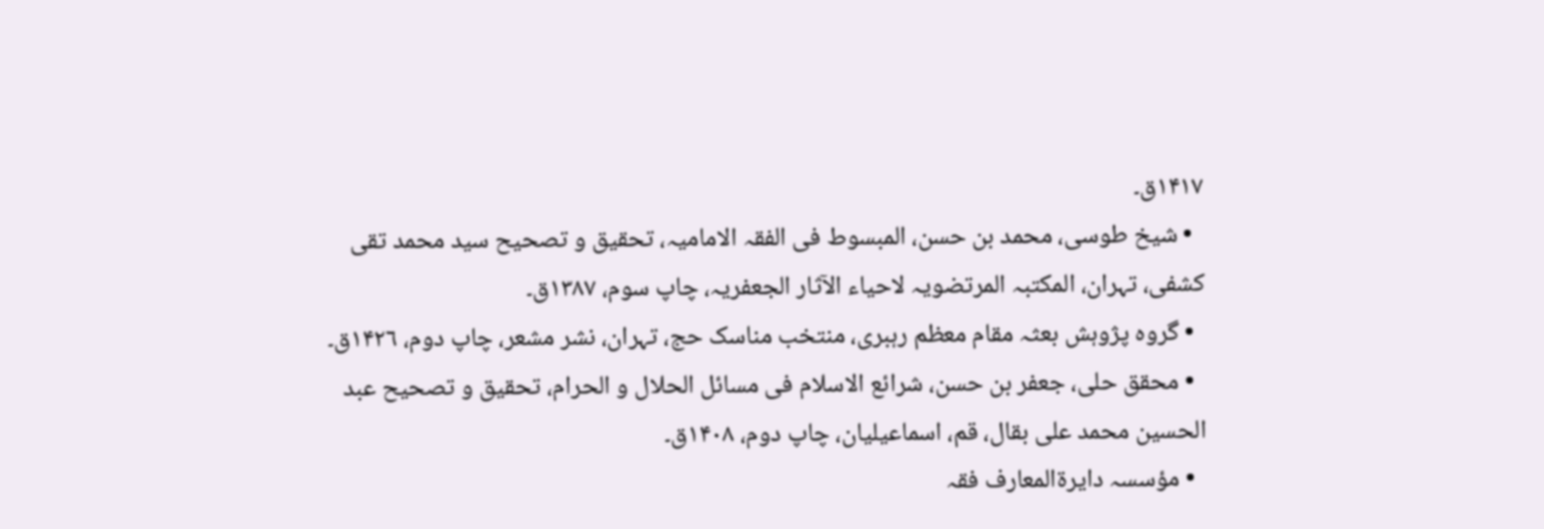۱۴۱٧ق۔
  • شیخ طوسی، محمد بن حسن، المبسوط فی الفقہ الامامیہ، تحقیق و تصحیح سید محمد تقی کشفی، تہران، المکتبہ المرتضویہ لاحیاء الآثار الجعفریہ، چاپ سوم، ۱۳۸٧ق۔
  • گروہ پژوہش بعثہ مقام معظم رہبری، منتخب مناسک حج، تہران، نشر مشعر، چاپ دوم، ۱۴۲٦ق۔
  • محقق حلی، جعفر بن حسن، شرائع الاسلام فی مسائل الحلال و الحرام، تحقیق و تصحیح عبد الحسین محمد علی بقال، قم، اسماعیلیان، چاپ دوم، ۱۴۰۸ق۔
  • مؤسسہ دایرۃ‌المعارف فقہ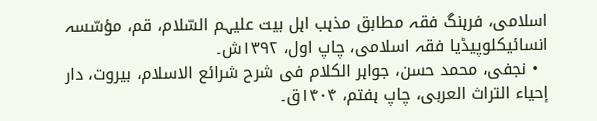اسلامى، فرہنگ فقہ مطابق مذہب اہل بيت عليہم‌ السّلام، قم، مؤسّسہ انسائیکلوپیڈیا فقہ اسلامى، چاپ اول، ۱۳۹۲ش۔
  • نجفى، محمد حسن، جواہر الكلام فی شرح شرائع الاسلام، بیروت، دار إحیاء التراث العربی، چاپ ہفتم، ۱۴۰۴ق۔